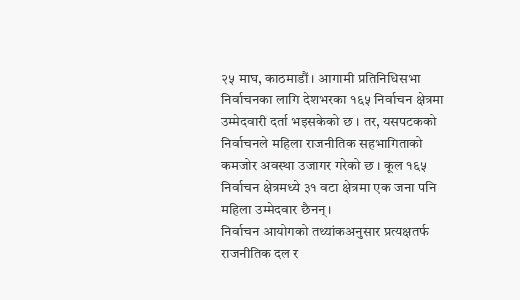२५ माघ, काठमाडौं । आगामी प्रतिनिधिसभा निर्वाचनका लागि देशभरका १६५ निर्वाचन क्षेत्रमा उम्मेदवारी दर्ता भइसकेको छ । तर, यसपटकको निर्वाचनले महिला राजनीतिक सहभागिताको कमजोर अवस्था उजागर गरेको छ । कूल १६५ निर्वाचन क्षेत्रमध्ये ३१ वटा क्षेत्रमा एक जना पनि महिला उम्मेदवार छैनन्।
निर्वाचन आयोगको तथ्यांकअनुसार प्रत्यक्षतर्फ राजनीतिक दल र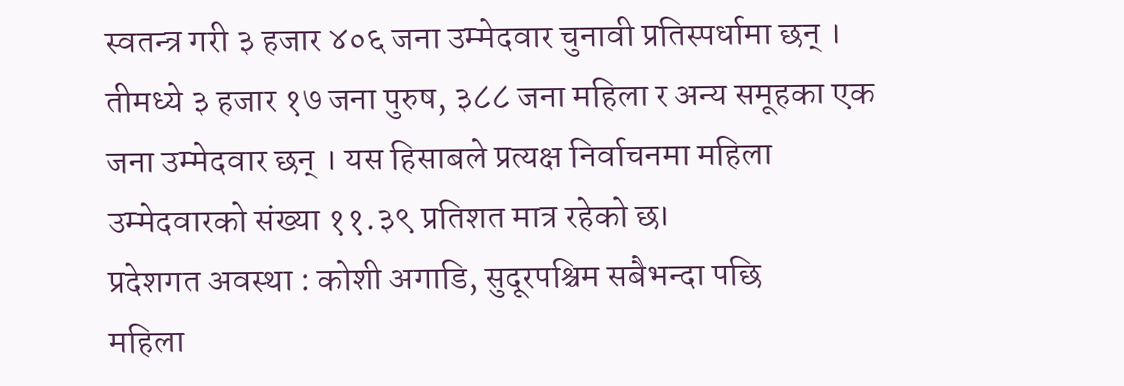स्वतन्त्र गरी ३ हजार ४०६ जना उम्मेदवार चुनावी प्रतिस्पर्धामा छन् । तीमध्ये ३ हजार १७ जना पुरुष, ३८८ जना महिला र अन्य समूहका एक जना उम्मेदवार छन् । यस हिसाबले प्रत्यक्ष निर्वाचनमा महिला उम्मेदवारको संख्या ११.३९ प्रतिशत मात्र रहेको छ।
प्रदेशगत अवस्था : कोशी अगाडि, सुदूरपश्चिम सबैभन्दा पछि
महिला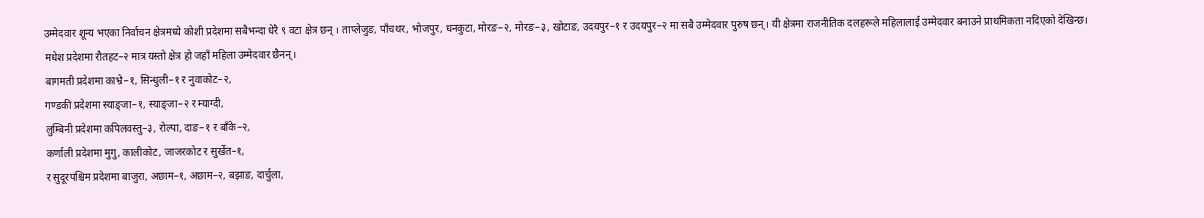उम्मेदवार शून्य भएका निर्वाचन क्षेत्रमध्ये कोशी प्रदेशमा सबैभन्दा धेरै ९ वटा क्षेत्र छन् । ताप्लेजुङ, पाँचथर, भोजपुर, धनकुटा, मोरङ–२, मोरङ–३, खोटाङ, उदयपुर–१ र उदयपुर–२ मा सबै उम्मेदवार पुरुष छन्। यी क्षेत्रमा राजनीतिक दलहरूले महिलालाई उम्मेदवार बनाउने प्राथमिकता नदिएको देखिन्छ।
मधेश प्रदेशमा रौतहट–२ मात्र यस्तो क्षेत्र हो जहाँ महिला उम्मेदवार छैनन्।
बागमती प्रदेशमा काभ्रे–१, सिन्धुली–१ र नुवाकोट–२,
गण्डकी प्रदेशमा स्याङ्जा–१, स्याङ्जा–२ र म्याग्दी,
लुम्बिनी प्रदेशमा कपिलवस्तु–३, रोल्पा, दाङ–१ र बाँके–२,
कर्णाली प्रदेशमा मुगु, कालीकोट, जाजरकोट र सुर्खेत–१,
र सुदूरपश्चिम प्रदेशमा बाजुरा, अछाम–१, अछाम–२, बझाङ, दार्चुला,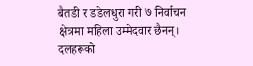बैतडी र डडेलधुरा गरी ७ निर्वाचन क्षेत्रमा महिला उम्मेदवार छैनन्।
दलहरूको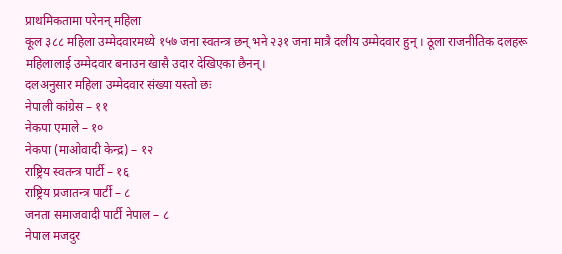प्राथमिकतामा परेनन् महिला
कूल ३८८ महिला उम्मेदवारमध्ये १५७ जना स्वतन्त्र छन् भने २३१ जना मात्रै दलीय उम्मेदवार हुन् । ठूला राजनीतिक दलहरू महिलालाई उम्मेदवार बनाउन खासै उदार देखिएका छैनन्।
दलअनुसार महिला उम्मेदवार संख्या यस्तो छः
नेपाली कांग्रेस – ११
नेकपा एमाले – १०
नेकपा (माओवादी केन्द्र) – १२
राष्ट्रिय स्वतन्त्र पार्टी – १६
राष्ट्रिय प्रजातन्त्र पार्टी – ८
जनता समाजवादी पार्टी नेपाल – ८
नेपाल मजदुर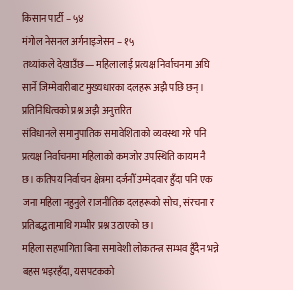किसान पार्टी – ५४
मंगोल नेसनल अर्गनाइजेसन – १५
तथ्यांकले देखाउँछ— महिलालाई प्रत्यक्ष निर्वाचनमा अघि सार्ने जिम्मेवारीबाट मुख्यधारका दलहरू अझै पछि छन्।
प्रतिनिधित्वको प्रश्न अझै अनुत्तरित
संविधानले समानुपातिक समावेशिताको व्यवस्था गरे पनि प्रत्यक्ष निर्वाचनमा महिलाको कमजोर उपस्थिति कायम नै छ। कतिपय निर्वाचन क्षेत्रमा दर्जनौँ उम्मेदवार हुँदा पनि एक जना महिला नहुनुले राजनीतिक दलहरूको सोच, संरचना र प्रतिबद्धतामाथि गम्भीर प्रश्न उठाएको छ।
महिला सहभागिता बिना समावेशी लोकतन्त्र सम्भव हुँदैन भन्ने बहस भइरहँदा, यसपटकको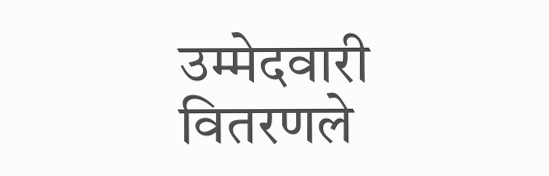उम्मेदवारी वितरणले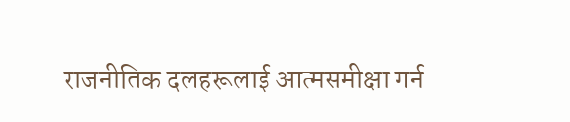राजनीतिक दलहरूलाई आत्मसमीक्षा गर्न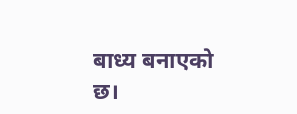बाध्य बनाएको छ।